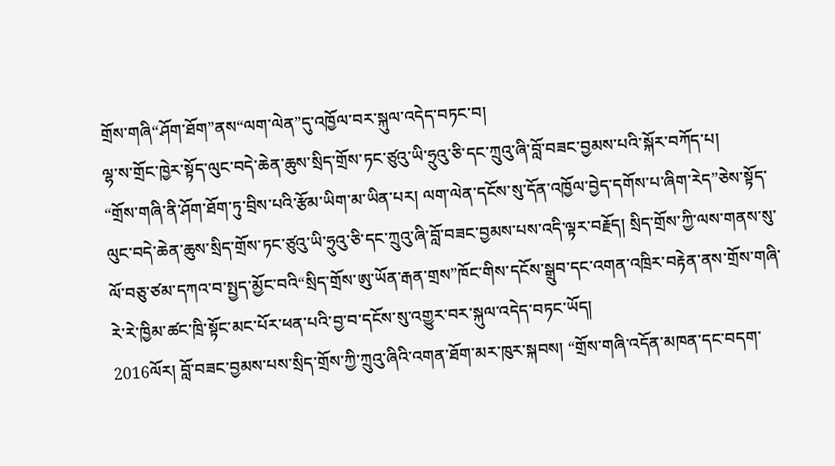གྲོས་གཞི“ཤོག་ཐོག”ནས“ལག་ལེན”དུ་འཁྱོལ་བར་སྐུལ་འདེད་བཏང་བ།
ལྷ་ས་གྲོང་ཁྱེར་སྟོད་ལུང་བདེ་ཆེན་ཆུས་སྲིད་གྲོས་ཏང་ཙུའུ་ཡི་ཧྲུའུ་ཅི་དང་ཀྲུའུ་ཞི་བློ་བཟང་བྱམས་པའི་སྐོར་བཀོད་པ།
“གྲོས་གཞི་ནི་ཤོག་ཐོག་ཏུ་བྲིས་པའི་རྩོམ་ཡིག་མ་ཡིན་པར། ལག་ལེན་དངོས་སུ་དོན་འཁྱོལ་བྱེད་དགོས་པ་ཞིག་རེད”ཅེས་སྟོད་ལུང་བདེ་ཆེན་ཆུས་སྲིད་གྲོས་ཏང་ཙུའུ་ཡི་ཧྲུའུ་ཅི་དང་ཀྲུའུ་ཞི་བློ་བཟང་བྱམས་པས་འདི་ལྟར་བརྗོད། སྲིད་གྲོས་ཀྱི་ལས་གནས་སུ་ལོ་བཅུ་ཙམ་དཀའ་བ་སྤྱད་མྱོང་བའི“སྲིད་གྲོས་ཨུ་ཡོན་རྒན་གྲས”ཁོང་གིས་དངོས་སྒྲུབ་དང་འགན་འཁྲིར་བརྟེན་ནས་གྲོས་གཞི་རེ་རེ་ཁྱིམ་ཚང་ཁྲི་སྟོང་མང་པོར་ཕན་པའི་བྱ་བ་དངོས་སུ་འགྱུར་བར་སྐུལ་འདེད་བཏང་ཡོད།
2016ལོར། བློ་བཟང་བྱམས་པས་སྲིད་གྲོས་ཀྱི་ཀྲུའུ་ཞིའི་འགན་ཐོག་མར་ཁུར་སྐབས། “གྲོས་གཞི་འདོན་མཁན་དང་བདག་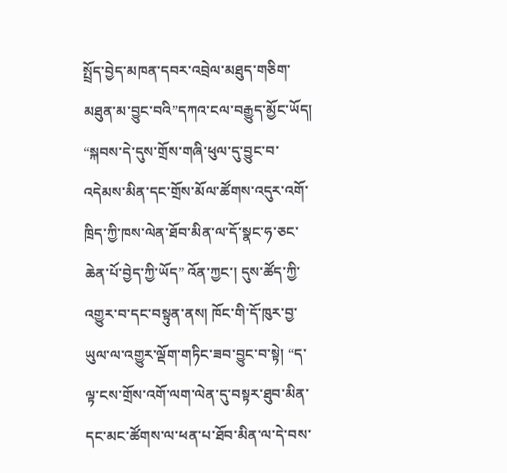སྤྲོད་བྱེད་མཁན་དབར་འབྲེལ་མཐུད་གཅིག་མཐུན་མ་བྱུང་བའི”དཀའ་ངལ་བརྒྱུད་མྱོང་ཡོད། “སྐབས་དེ་དུས་གྲོས་གཞི་ཕུལ་དུ་བྱུང་བ་འདེམས་མིན་དང་གྲོས་མོལ་ཚོགས་འདུར་འགོ་ཁྲིད་ཀྱི་ཁས་ལེན་ཐོབ་མིན་ལ་དོ་སྣང་ཧ་ཅང་ཆེན་པོ་བྱེད་ཀྱི་ཡོད” འོན་ཀྱང་། དུས་ཚོད་ཀྱི་འགྱུར་བ་དང་བསྟུན་ནས། ཁོང་གི་དོ་ཁུར་བྱ་ཡུལ་ལ་འགྱུར་ལྡོག་གཏིང་ཟབ་བྱུང་བ་སྟེ། “ད་ལྟ་ངས་གྲོས་འགོ་ལག་ལེན་དུ་བསྟར་ཐུབ་མིན་དང་མང་ཚོགས་ལ་ཕན་པ་ཐོབ་མིན་ལ་དེ་བས་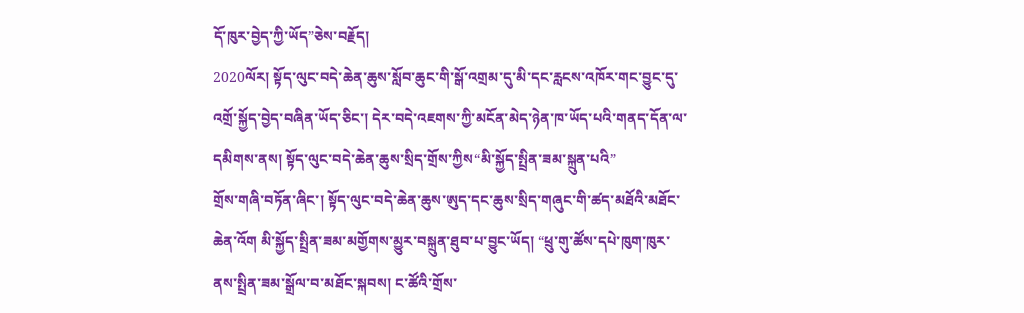དོ་ཁུར་བྱེད་ཀྱི་ཡོད”ཅེས་བརྗོད།
2020ལོར། སྟོད་ལུང་བདེ་ཆེན་ཆུས་སློབ་ཆུང་གི་སྒོ་འགྲམ་དུ་མི་དང་རླངས་འཁོར་གང་བྱུང་དུ་འགྲོ་སྐྱོད་བྱེད་བཞིན་ཡོད་ཅིང་། དེར་བདེ་འཇགས་ཀྱི་མངོན་མེད་ཉེན་ཁ་ཡོད་པའི་གནད་དོན་ལ་དམིགས་ནས། སྟོད་ལུང་བདེ་ཆེན་ཆུས་སྲིད་གྲོས་ཀྱིས“མི་སྐྱོད་སྤྲིན་ཟམ་སྐྲུན་པའི”
གྲོས་གཞི་བཏོན་ཞིང་། སྟོད་ལུང་བདེ་ཆེན་ཆུས་ཨུད་དང་ཆུས་སྲིད་གཞུང་གི་ཚད་མཐོའི་མཐོང་ཆེན་འོག མི་སྐྱོད་སྤྲིན་ཟམ་མགྱོགས་མྱུར་བསྐྲུན་ཐུབ་པ་བྱུང་ཡོད། “ཕྲུ་གུ་ཚོས་དཔེ་ཁུག་ཁུར་ནས་སྤྲིན་ཟམ་སྒྲོལ་བ་མཐོང་སྐབས། ང་ཚོའི་གྲོས་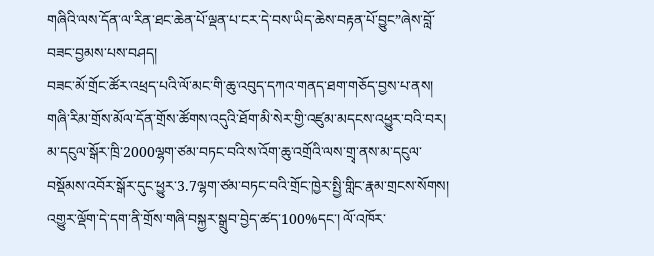གཞིའི་ལས་དོན་ལ་རིན་ཐང་ཆེན་པོ་ལྡན་པ་ངར་དེ་བས་ཡིད་ཆེས་བརྟན་པོ་བྱུང”ཞེས་བློ་བཟང་བྱམས་པས་བཤད།
བཟང་མོ་གྲོང་ཚོར་འཕྲད་པའི་ལོ་མང་གི་ཆུ་འབུད་དཀའ་གནད་ཐག་གཅོད་བྱས་པ་ནས། གཞི་རིམ་གྲོས་མོལ་དོན་གྲོས་ཚོགས་འདུའི་ཐོག་མི་སེར་གྱི་འཛུམ་མདངས་འཕྱུར་བའི་བར། མ་དངུལ་སྒོར་ཁྲི་2000ལྷག་ཙམ་བཏང་བའི་ས་འོག་ཆུ་འགྲོའི་ལས་གྲྭ་ནས་མ་དངུལ་བསྡོམས་འབོར་སྒོར་དུང་ཕྱུར་3.7ལྷག་ཙམ་བཏང་བའི་གྲོང་ཁྱེར་སྤྱི་གླིང་རྣམ་གྲངས་སོགས། འགྱུར་ལྡོག་དེ་དག་ནི་གྲོས་གཞི་བསྐྱར་སྒྲུབ་བྱེད་ཚད་100%དང་། ལོ་འཁོར་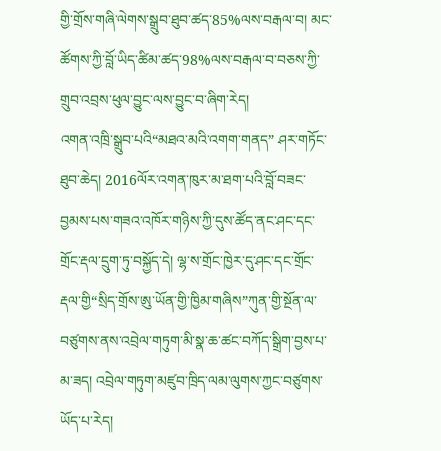གྱི་གྲོས་གཞི་ལེགས་སྒྲུབ་ཐུབ་ཚད་85%ལས་བརྒལ་བ། མང་ཚོགས་ཀྱི་བློ་ཡིད་ཚིམ་ཚད་98%ལས་བརྒལ་བ་བཅས་ཀྱི་གྲུབ་འབྲས་ཕུལ་བྱུང་ལས་བྱུང་བ་ཞིག་རེད།
འགན་འཁྲི་སྒྲུབ་པའི“མཐའ་མའི་འགག་གནད” ཤར་གཏོང་ཐུབ་ཆེད། 2016ལོར་འགན་ཁུར་མ་ཐག་པའི་བློ་བཟང་བྱམས་པས་གཟའ་འཁོར་གཉིས་ཀྱི་དུས་ཚོད་ནང་ཤང་དང་གྲོང་རྡལ་དྲུག་ཏུ་བསྐྱོད་དེ། ལྷ་ས་གྲོང་ཁྱེར་དུ་ཤང་དང་གྲོང་རྡལ་གྱི“སྲིད་གྲོས་ཨུ་ཡོན་གྱི་ཁྱིམ་གཞིས”ཀུན་གྱི་སྔོན་ལ་བཙུགས་ནས་འབྲེལ་གཏུག་མི་སྣ་ཆ་ཚང་བཀོད་སྒྲིག་བྱས་པ་མ་ཟད། འབྲེལ་གཏུག་མཛུབ་ཁྲིད་ལམ་ལུགས་ཀྱང་བཙུགས་ཡོད་པ་རེད།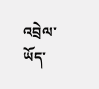འབྲེལ་ཡོད་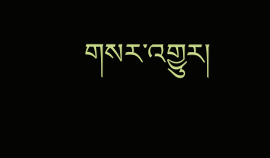གསར་འགྱུར།